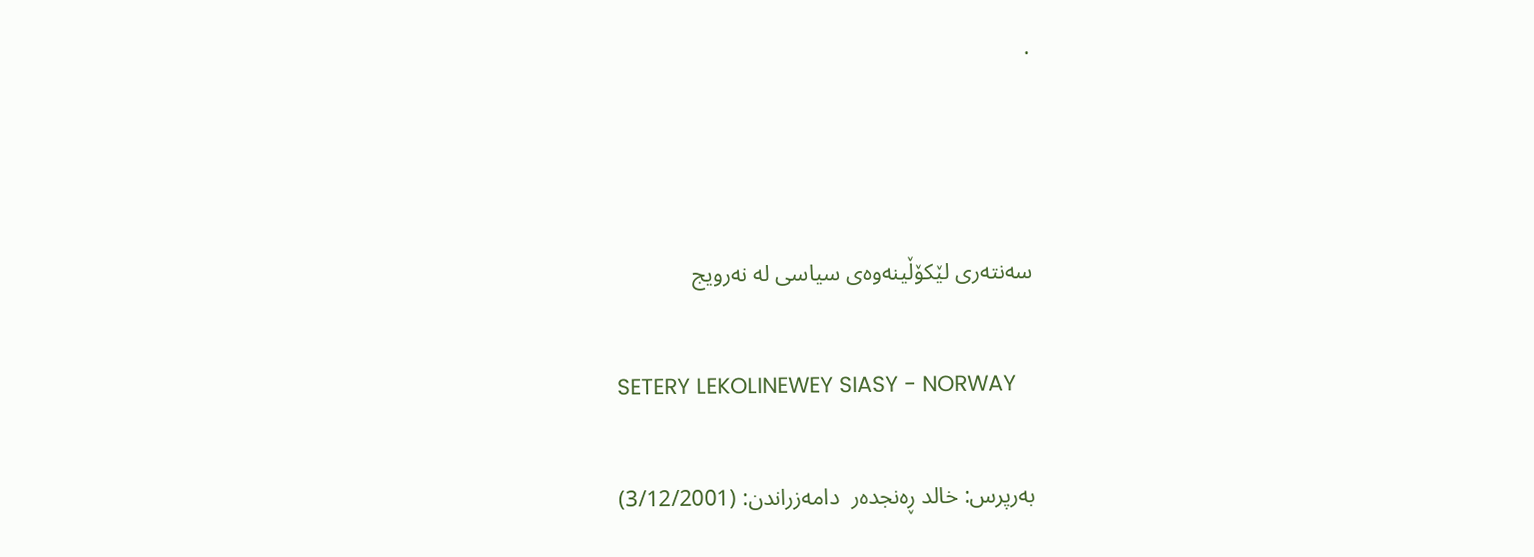.



سه‌نته‌ری لێکۆڵینه‌وه‌ی سیاسی له‌ نه‌رویج

SETERY LEKOLINEWEY SIASY - NORWAY

به‌رپرس: خالد ڕه‌نجده‌ر  دامه‌زراندن: (3/12/2001)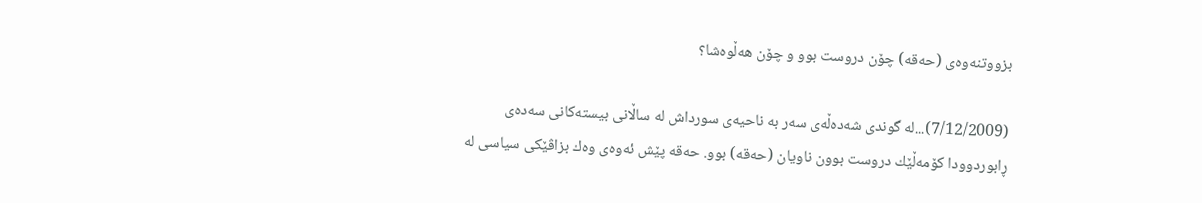بزووتنەوەی (حەقە) چۆن دروست بوو و چۆن ھەڵوەشا؟

(7/12/2009)...لە گوندی شەدەڵەی سەر بە ناحیەی سورداش لە ساڵانی بیستەكانی سەدەی ڕابوردوودا كۆمەڵێك دروست بوون ناویان (حەقە) بوو. حەقە پێش ئەوەی وەك بزاڤێكی سیاسی لە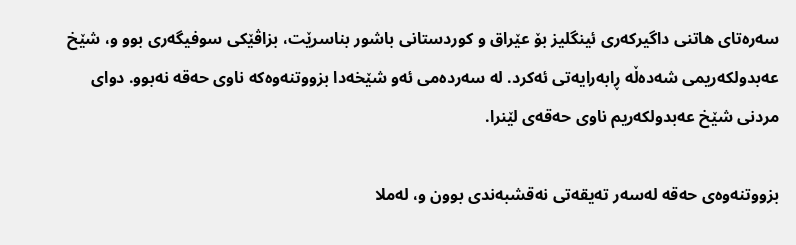سەرەتای ھاتنی داگیركەری ئینگلیز بۆ عێراق و كوردستانی باشور بناسرێت، بزاڤێكی سوفیگەری بوو و، شێخ عەبدولكەریمی شەدەڵە ڕابەرایەتی ئەكرد. لە سەردەمی ئەو شێخەدا بزووتنەوەكە ناوی حەقە نەبوو. دوای مردنی شێخ عەبدولكەریم ناوی حەقەی لێنرا.

بزووتنەوەی حەقە لەسەر تەیقەتی نەقشبەندی بوون و، لەملا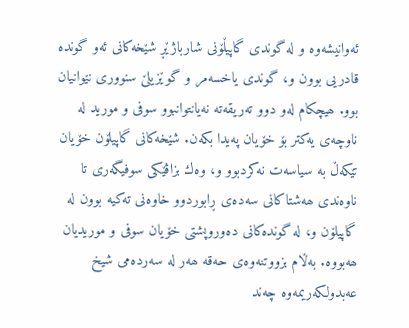ئەوانیشەوە و لە گوندی گاپیڵۆنی شارباژێڕ شێخەكانی ئەو گوندە قادریی بوون و، گوندی یاخسەمر و گوێزیلێ سنووری نێوانیان بوو. ھیچكام لەو دوو تەریقەتە نەیانتوانبوو سوفی و مورید لە ناوچەی یەكتر بۆ خۆیان پەیدا بكەن. شێخەكانی گاپیلۆن خۆیان تێكەڵ بە سیاسەت نەكردبوو و، وەك بزاڤێكی سوفیگەری تا ناوەندی ھەشتاكانی سەدەی ڕابوردوو خاوەنی تەكیە بوون لە گاپیلۆن و، لە گوندەكانی دەوروپشتی خۆیان سوفی و موریدیان ھەبووە. بەڵام بزووتنەوەی حەقە ھەر لە سەردەمی شیخ عەبدولكەریمەوە چەند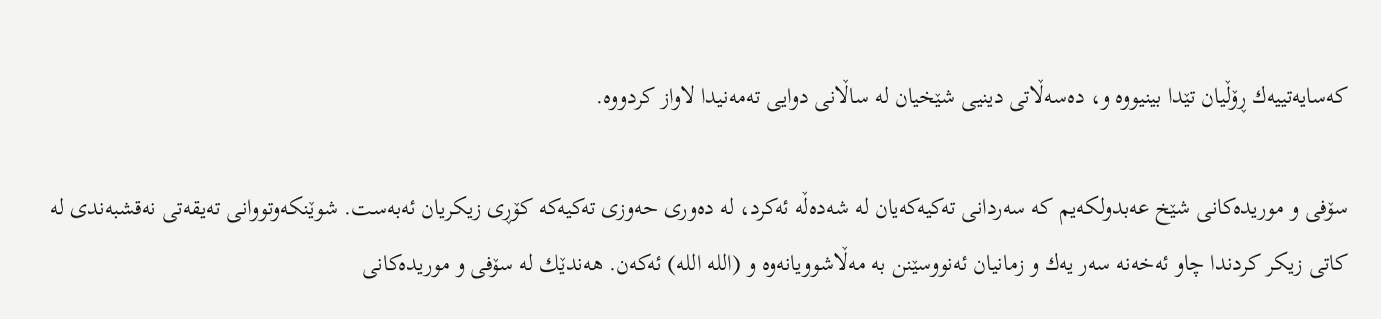كەسایەتییەك ڕۆڵیان تێدا بینیووە و، دەسەڵاتی دینیی شێخیان لە ساڵانی دوایی تەمەنیدا لاواز كردووە.

سۆفی و موریدەكانی شێخ عەبدولكەیم كە سەردانی تەكیەكەیان لە شەدەڵە ئەكرد، لە دەوری حەوزی تەكیەكە كۆڕی زیكریان ئەبەست. شوێنكەوتووانی تەیقەتی نەقشبەندی لە كاتی زیكر كردندا چاو ئەخەنە سەر یەك و زمانیان ئەنووسێنن بە مەڵاشوویانەوە و (اللە اللە) ئەكەن. ھەندێك لە سۆفی و موریدەكانی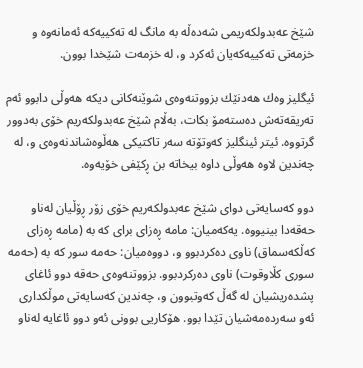شێخ عەبدولكەریمی شەدەڵە بە مانگ لە تەكییەكە ئەمانەوە و خزمەتی تەكییەكەیان ئەكرد و، لە خزمەت شێخدا بوون.

ئیگلیز وەك ھەدنێك بزووتنەوەی شوێنەكانی دیكە ھەوڵی دابوو ئەم تەریقەتەش دەستەمۆ بكات، بەڵام شێخ عەبدولكەریم خۆی بەدوور گرتووە. ئیتر ئینگلیز كەوتۆتە سەر تاكتیكی ھەڵوەشاندنەوەی و، لە چەندین لاوە ھەوڵی داوە بیخاتە بن ڕكێفی خۆیەوە.

دوو كەسایەتی دوای شێخ عەبدولكەریم خۆی زۆر ڕۆڵیان لەناو حەقەدا بینیووە. یەكەمیان: مامە ڕەزای برای كە بە (مامە ڕەزای كەڵكەسماق) ناوی دەكردبوو و، دووەمیان: حەمە سور كە بە (حەمە سوری كڵاوقوت) ناوی دەركردبوو. بزووتنەوەی حەقە دوو ئاغای پشدەریشیان لە گەڵ كەوتبوون و، چەندین كەسایەتی موڵكداری ئەو سەردەمەشیان تێدا بوو. ھۆكاریی بوونی ئەو دوو ئاغایە لەناو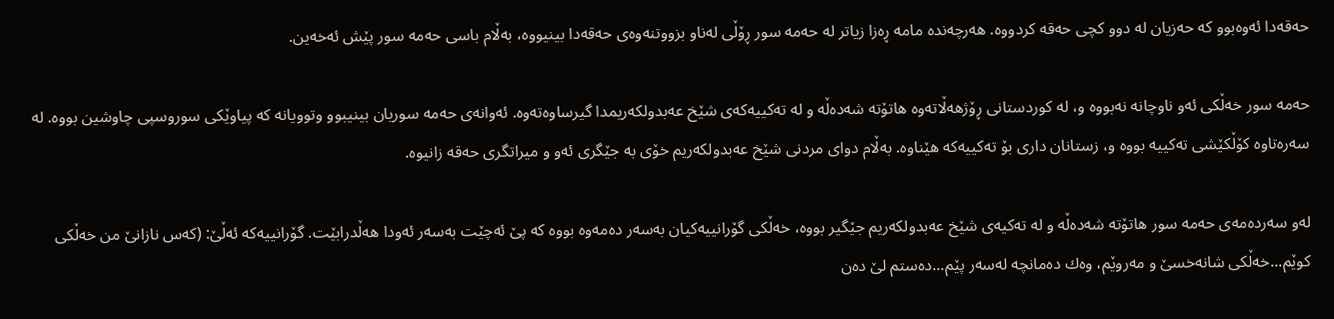حەقەدا ئەوەبوو كە حەزیان لە دوو كچی حەقە كردووە. ھەرچەندە مامە ڕەزا زیاتر لە حەمە سور ڕۆڵی لەناو بزووتنەوەی حەقەدا بینیووە، بەڵام باسی حەمە سور پێش ئەخەین.

حەمە سور خەڵكی ئەو ناوچانە نەبووە و، لە كوردستانی ڕۆژھەڵاتەوە ھاتۆتە شەدەڵە و لە تەكییەكەی شێخ عەبدولكەریمدا گیرساوەتەوە. ئەوانەی حەمە سوریان بینیبوو وتوویانە كە پیاوێكی سوروسپی چاوشین بووە. لە سەرەتاوە كۆڵكێشی تەكییە بووە و، زستانان داری بۆ تەكییەكە ھێناوە. بەڵام دوای مردنی شێخ عەبدولكەریم خۆی بە جێگری ئەو و میراتگری حەقە زانیوە.

لەو سەردەمەی حەمە سور ھاتۆتە شەدەڵە و لە تەكیەی شێخ عەبدولكەریم جێگیر بووە، خەڵكی گۆرانییەكیان بەسەر دەمەوە بووە كە پێ ئەچێت بەسەر ئەودا ھەڵدرابێت. گۆرانییەكە ئەڵێ: (كەس نازانێ من خەڵكی كوێم...خەڵكی شانەخسێ و مەروێم، وەك دەمانچە لەسەر پێم...دەستم لێ دەن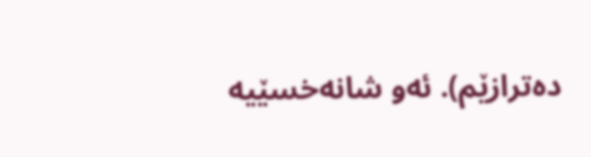دەترازێم). ئەو شانەخسێیە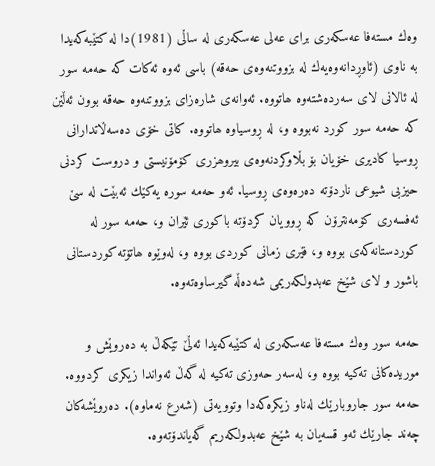وەك مستەفا عەسكەری برای عەلی عەسكەری لە ساڵی (1981)دا لە كتێبەكەیدا بە ناوی (ئاوڕدانەوەیەك لە بزووتنەوەی حەقە) باسی ئەوە ئەكات كە حەمە سور لە ئالانی لای سەردەشتەوە ھاتووە. ئەوانەی شارەزای بزووتنەوە حەقە بوون ئەڵێن كە حەمە سور كورد نەبووە و، لە ڕوسیاوە ھاتووە. كاتی خۆی دەسەڵاتدارانی ڕوسیا كادیری خۆیان بۆ بڵاوكردنەوەی بیروھزری كۆمۆنیستی و دروست كردنی حیزبی شیوعی ناردۆتە دەرەوەی ڕوسیا. ئەو حەمە سورە یەكێك ئەبێت لە سێ ئەفسەری كۆمەنترۆن كە ڕوویان كردۆتە باكوری ئێران و، حەمە سور لە كوردستانەكەی بووە و، فێری زمانی كوردی بووە و، لەوێوە ھاتۆتە كوردستانی باشور و لای شێخ عەبدولكەریمی شەدەڵە گیرساوەتەوە.

حەمە سور وەك مستەفا عەسكەری لە كتێبەكەیدا ئەڵێ تێكەڵ بە دەروێش و موریدەكانی تەكیە بووە و، لەسەر حەوزی تەكیە لە گەڵ ئەواندا زیكری كردووە. حەمە سور جاروبارێك لەناو زیكرەكەدا وتوویەتی (شەرع نەماوە). دەروێشەكان چەند جارێك ئەو قسەیان بە شێخ عەبدولكەریم گەیاندۆتەوە.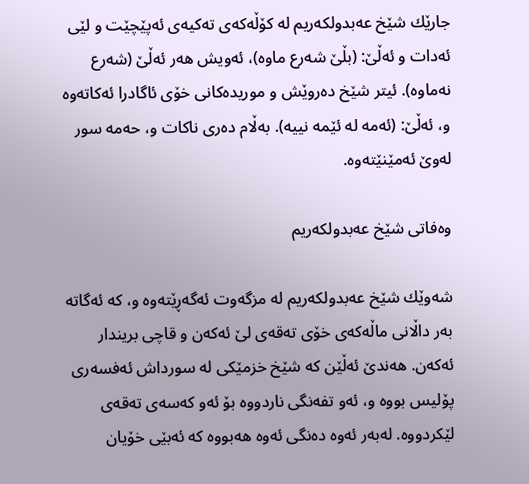جارێك شێخ عەبدولكەریم لە كۆڵەكەی تەكیەی ئەپێچێت و لێی ئەدات و ئەڵێ: (بڵێ شەرع ماوە)، ئەویش ھەر ئەڵێ (شەرع نەماوە). ئیتر شێخ دەروێش و موریدەكانی خۆی ئاگادرا ئەكاتەوە و، ئەڵێ: (ئەمە لە ئێمە نییە). بەڵام دەری ناكات و، حەمە سور لەوێ ئەمێنێتەوە.

وەفاتی شێخ عەبدولكەریم

شەوێك شێخ عەبدولكەریم لە مزگەوت ئەگەڕێتەوە و، كە ئەگاتە بەر داڵانی ماڵەكەی خۆی تەقەی لێ ئەكەن و قاچی بریندار ئەكەن. ھەندێ ئەڵێن كە شێخ خزمێكی لە سورداش ئەفسەری پۆلیس بووە و، ئەو تفەنگی ناردووە بۆ ئەو كەسەی تەقەی لێكردووە. لەبەر ئەوە دەنگی ئەوە ھەبووە كە ئەبێی خۆیان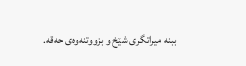ببنە میراتگری شێخ و بزووتنەوەی حەقە.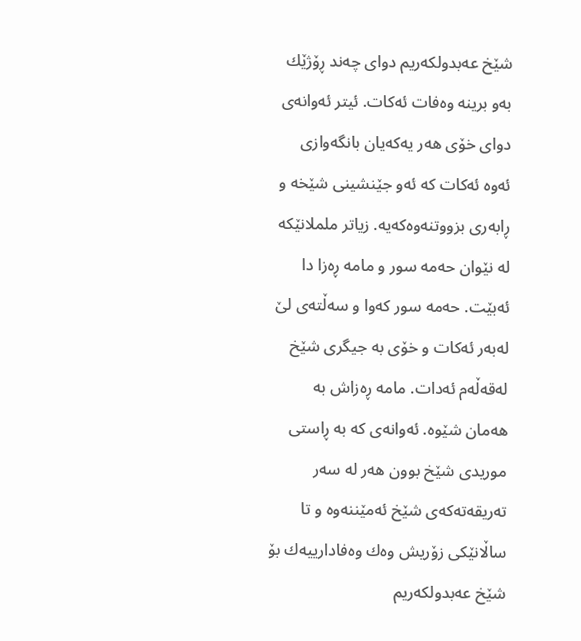شێخ عەبدولكەریم دوای چەند ڕۆژێك بەو برینە وەفات ئەكات. ئیتر ئەوانەی دوای خۆی ھەر یەكەیان بانگەوازی ئەوە ئەكات كە ئەو جێنشینی شێخە و ڕابەری بزووتنەوەكەیە. زیاتر ململانێكە لە نێوان حەمە سور و مامە ڕەزا دا ئەبێت. حەمە سور كەوا و سەڵتەی لێ لەبەر ئەكات و خۆی بە جیگری شێخ لەقەڵەم ئەدات. مامە ڕەزاش بە ھەمان شێوە. ئەوانەی كە بە ڕاستی موریدی شێخ بوون ھەر لە سەر تەریقەتەكەی شێخ ئەمێننەوە و تا ساڵانێكی زۆریش وەك وەفادارییەك بۆ شێخ عەبدولكەریم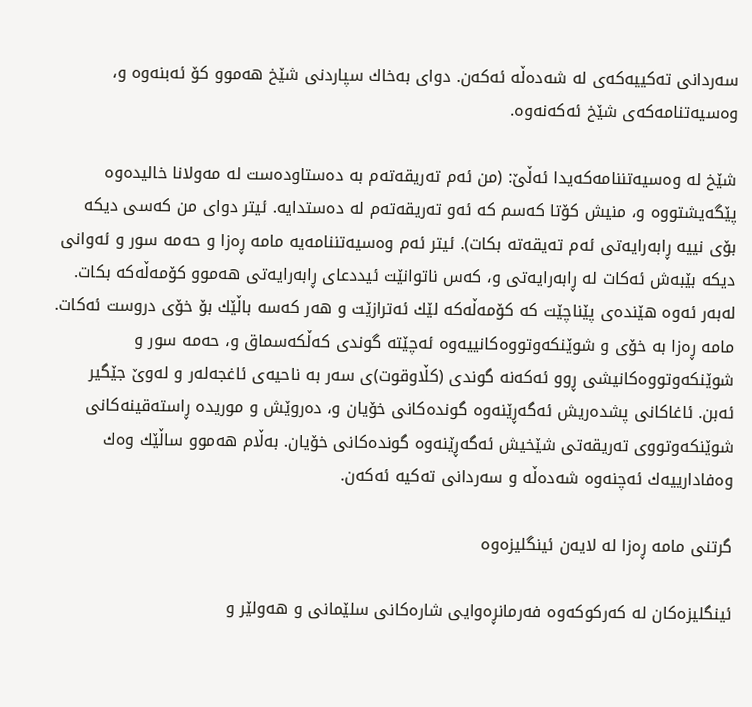سەردانی تەكییەكەی لە شەدەڵە ئەكەن. دوای بەخاك سپاردنی شێخ ھەموو كۆ ئەبنەوە و، وەسیەتنامەكەی شێخ ئەكەنەوە.

شێخ لە وەسیەتننامەكەیدا ئەڵێ: (من ئەم تەریقەتەم بە دەستاودەست لە مەولانا خالیدەوە پێگەیشتووە و، منیش كۆتا كەسم كە ئەو تەریقەتەم لە دەستدایە. ئیتر دوای من كەسی دیكە بۆی نییە ڕابەرایەتی ئەم تەیقەتە بكات). ئیتر ئەم وەسیەتننامەیە مامە ڕەزا و حەمە سور و ئەوانی دیكە بێبەش ئەكات لە ڕابەرایەتی و، كەس ناتوانێت ئیددعای ڕابەرایەتی ھەموو كۆمەڵەكە بكات. لەبەر ئەوە ھێندەی پێناچێت كە كۆمەڵەكە لێك ئەترازێت و ھەر كەسە باڵێك بۆ خۆی دروست ئەكات. مامە ڕەزا بە خۆی و شوێنكەوتووەكانییەوە ئەچێتە گوندی كەڵكەسماق و، حەمە سور و شوێنكەوتووەكانیشی ڕوو ئەكەنە گوندی (كڵاوقوت)ی سەر بە ناحیەی ئاغجەلەر و لەوێ جێگیر ئەبن. ئاغاكانی پشدەریش ئەگەڕێنەوە گوندەكانی خۆیان و، دەروێش و موریدە ڕاستەقینەكانی شوێنكەوتووی تەریقەتی شێخیش ئەگەڕێنەوە گوندەكانی خۆیان. بەڵام ھەموو ساڵێك وەك وەفادارییەك ئەچنەوە شەدەڵە و سەردانی تەكیە ئەكەن.

گرتنی مامە ڕەزا لە لایەن ئینگلیزەوە

ئینگلیزەكان لە كەركوكەوە فەرمانڕەوایی شارەكانی سلێمانی و ھەولێر و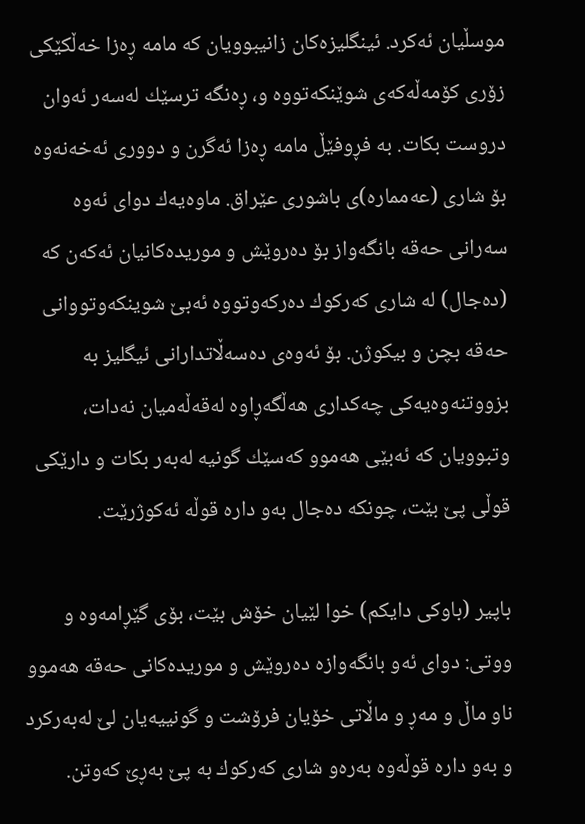موسڵیان ئەكرد. ئینگلیزەكان زانیبوویان كە مامە ڕەزا خەڵكێكی زۆری كۆمەڵەكەی شوێنكەتووە و، ڕەنگە ترسێك لەسەر ئەوان دروست بكات. بە فڕوفێڵ مامە ڕەزا ئەگرن و دووری ئەخەنەوە بۆ شاری (عەممارە)ی باشوری عێراق. ماوەیەك دوای ئەوە سەرانی حەقە بانگەواز بۆ دەروێش و موریدەكانیان ئەكەن كە (دەجال) لە شاری كەركوك دەركەوتووە ئەبێ شوینكەوتووانی حەقە بچن و بیكوژن. بۆ ئەوەی دەسەڵاتدارانی ئیگلیز بە بزووتنەوەیەكی چەكداری ھەڵگەڕاوە لەقەڵەمیان نەدات، وتبوویان كە ئەبێی ھەموو كەسێك گونیە لەبەر بكات و دارێكی قوڵی پێ بێت، چونكە دەجال بەو دارە قوڵە ئەكوژرێت.

باپیر (باوكی دایكم) خوا لێیان خۆش بێت، بۆی گێڕامەوە و ووتی: دوای ئەو بانگەوازە دەروێش و موریدەكانی حەقە ھەموو ناو ماڵ و مەڕ و ماڵاتی خۆیان فرۆشت و گونییەیان لێ لەبەركرد و بەو دارە قوڵەوە بەرەو شاری كەركوك بە پێ بەڕێ كەوتن.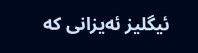ئیگلیز ئەیزانی كە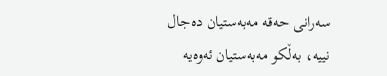سەرانی حەقە مەبەستیان دەجال نییە، بەڵكو مەبەستیان ئەوەیە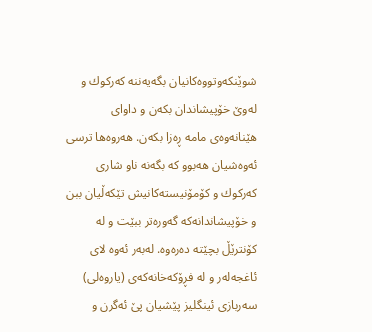شوێنكەوتووەكانیان بگەیەننە كەركوك و لەوێ خۆپیشاندان بكەن و داوای ھێنانەوەی مامە ڕەزا بكەن. ھەروەھا ترسی ئەوەشیان ھەبوو كە بگەنە ناو شاری كەركوك و كۆمۆنیستەكانیش تێكەڵیان ببن و خۆپیشاندانەكە گەورەتر ببێت و لە كۆنترێڵ بچێتە دەرەوە. لەبەر ئەوە لای ئاغجەلەر و لە فڕۆكەخانەكەی (یاروەلی) سەربازی ئینگلیز پێشیان پێ ئەگرن و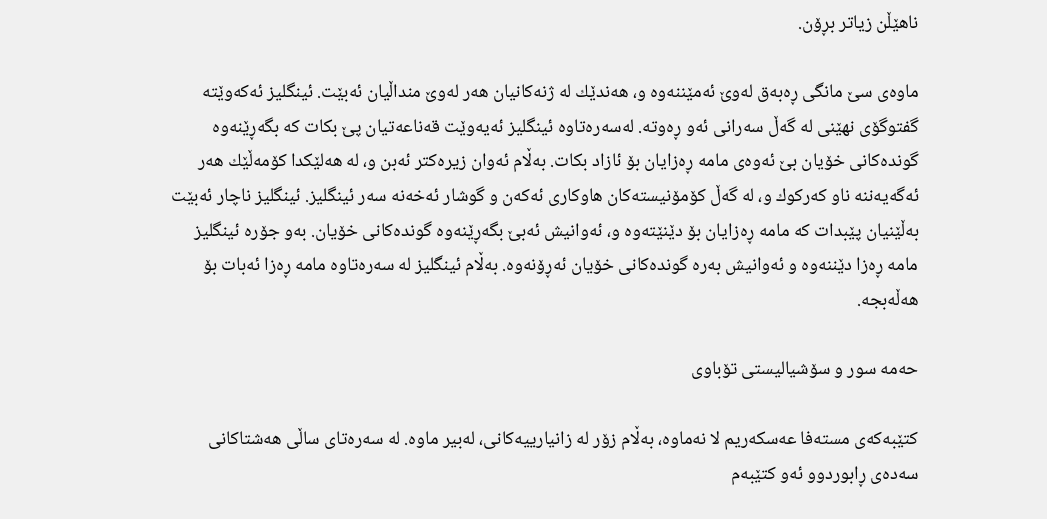ناھێڵن زیاتر بڕۆن.

ماوەی سێ مانگی ڕەبەق لەوێ ئەمێننەوە و، ھەندێك لە ژنەكانیان ھەر لەوێ منداڵیان ئەبێت. ئینگلیز ئەكەوێتە گفتوگۆی نھێنی لە گەڵ سەرانی ئەو ڕەوتە. لەسەرەتاوە ئینگلیز ئەیەوێت قەناعەتیان پێ بكات كە بگەڕێنەوە گوندەكانی خۆیان بێ ئەوەی مامە ڕەزایان بۆ ئازاد بكات. بەڵام ئەوان زیرەكتر ئەبن و، لە ھەلێكدا كۆمەڵێك ھەر ئەگەیەننە ناو كەركوك و، لە گەڵ كۆمۆنیستەكان ھاوكاری ئەكەن و گوشار ئەخەنە سەر ئینگلیز. ئینگلیز ناچار ئەبێت بەڵێنیان پێبدات كە مامە ڕەزایان بۆ دێنێتەوە و، ئەوانیش ئەبێ بگەڕێنەوە گوندەكانی خۆیان. بەو جۆرە ئینگلیز مامە ڕەزا دێننەوە و ئەوانیش بەرە گوندەكانی خۆیان ئەڕۆنەوە. بەڵام ئینگلیز لە سەرەتاوە مامە ڕەزا ئەبات بۆ ھەڵەبجە.

حەمە سور و سۆشیالیستی تۆباوی

كتێبەكەی مستەفا عەسكەریم لا نەماوە، بەڵام زۆر لە زانیارییەكانی، لەبیر ماوە. لە سەرەتای ساڵی ھەشتاكانی سەدەی ڕابوردوو ئەو كتێبەم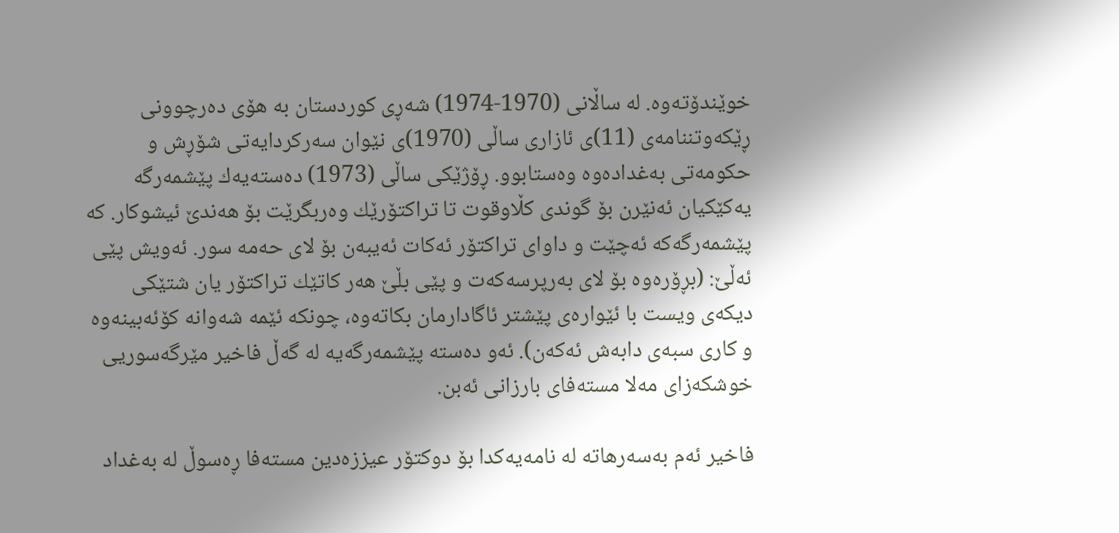خوێندۆتەوە. لە ساڵانی (1970-1974) شەڕی كوردستان بە ھۆی دەرچوونی ڕێكەوتننامەی (11)ی ئازاری ساڵی (1970)ی نێوان سەركردایەتی شۆڕش و حكومەتی بەغدادەوە وەستابوو. ڕۆژێكی ساڵی (1973) دەستەیەك پێشمەرگە یەكێكیان ئەنێرن بۆ گوندی كڵاوقوت تا تراكتۆرێك وەربگرێت بۆ ھەندێ ئیشوكار. كە پێشمەرگەكە ئەچێت و داوای تراكتۆر ئەكات ئەیبەن بۆ لای حەمە سور. ئەویش پێی ئەڵێ: (بڕۆرەوە بۆ لای بەرپرسەكەت و پێی بڵێ ھەر كاتێك تراكتۆر یان شتێكی دیكەی ویست با ئێوارەی پێشتر ئاگادارمان بكاتەوە، چونكە ئێمە شەوانە كۆئەبینەوە و كاری سبەی دابەش ئەكەن). ئەو دەستە پێشمەرگەیە لە گەڵ فاخیر مێرگەسوریی خوشكەزای مەلا مستەفای بارزانی ئەبن.

فاخیر ئەم بەسەرھاتە لە نامەیەكدا بۆ دوكتۆر عیززەدین مستەفا ڕەسوڵ لە بەغداد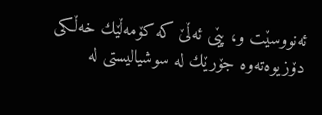ئەنووسێت و، پێی ئەڵێ كە كۆمەڵێك خەڵكی دۆزیوەتەوە جۆرێك لە سوشیالیستی لە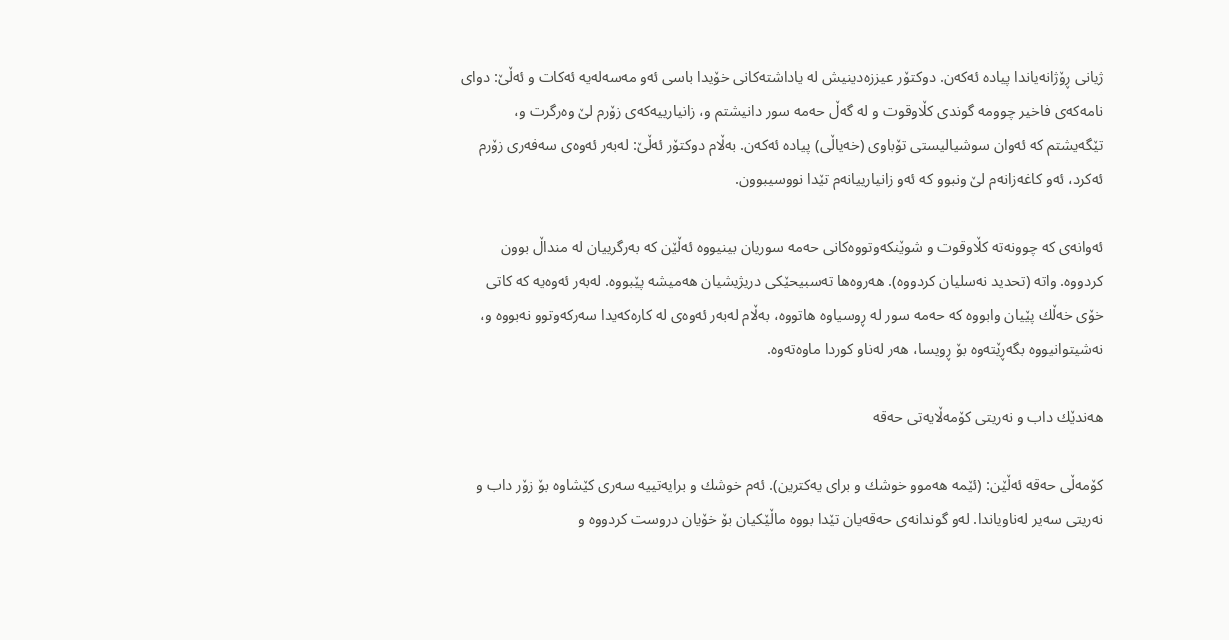ژیانی ڕۆژانەیاندا پیادە ئەكەن. دوكتۆر عیززەدینیش لە یاداشتەكانی خۆیدا باسی ئەو مەسەلەیە ئەكات و ئەڵێ: دوای نامەكەی فاخیر چوومە گوندی كڵاوقوت و لە گەڵ حەمە سور دانیشتم و، زانیارییەكەی زۆرم لێ وەرگرت و، تێگەیشتم كە ئەوان سوشیالیستی تۆباوی (خەیاڵی) پیادە ئەكەن. بەڵام دوكتۆر ئەڵێ: لەبەر ئەوەی سەفەری زۆرم ئەكرد، ئەو كاغەزانەم لێ ونبوو كە ئەو زانیارییانەم تێدا نووسیبوون.

ئەوانەی كە چوونەتە كڵاوقوت و شوێنكەوتووەكانی حەمە سوریان بینیووە ئەڵێن كە بەرگرییان لە منداڵ بوون كردووە. واتە (تحدید نەسلیان كردووە). ھەروەھا تەسبیحێكی دریژیشیان ھەمیشە پێبووە. لەبەر ئەوەیە كە كاتی خۆی خەڵك پێیان وابووە كە حەمە سور لە ڕوسیاوە ھاتووە، بەڵام لەبەر ئەوەی لە كارەكەیدا سەركەوتوو نەبووە و، نەشیتوانیووە بگەڕێتەوە بۆ ڕویسا، ھەر لەناو كوردا ماوەتەوە.

ھەندێك داب و نەریتی كۆمەڵایەتی حەقە

كۆمەڵی حەقە ئەڵێن: (ئێمە ھەموو خوشك و برای یەكترین). ئەم خوشك و برایەتییە سەری كێشاوە بۆ زۆر داب و نەریتی سەیر لەناویاندا. لەو گوندانەی حەقەیان تێدا بووە ماڵێكیان بۆ خۆیان دروست كردووە و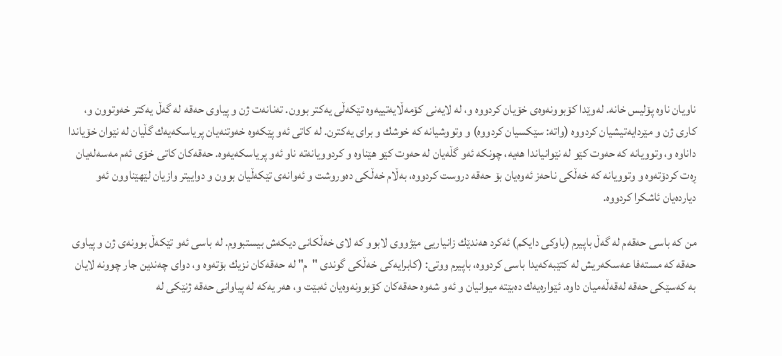ناویان ناوە پۆلیس خانە. لەوێدا كۆبوونەوەی خۆیان كردووە و، لە لایەنی كۆمەڵایەتییەوە تێكەڵی یەكتر بوون. تەنانەت ژن و پیاوی حەقە لە گەڵ یەكتر خەوتوون و، كاری ژن و مێردایەتیشیان كردووە (واتە: سێكسیان كردووە) و وتووشیانە كە خوشك و برای یەكترن. لە كاتی ئەو پێكەوە خەوتنەیان پریاسكەیەك گڵیان لە نێوان خۆیاندا داناوە و، وتوویانە كە حەوت كێو لە نێوانیاندا ھەیە، چونكە ئەو گڵەیان لە حەوت كێو ھێناوە و كردوویانەتە ناو ئەو پریاسكەیەوە. حەقەكان كاتی خۆی ئەم مەسەلەیان ڕەت كردۆتەوە و وتوویانە كە خەڵكی ناحەز ئەوەیان بۆ حەقە دروست كردووە، بەڵام خەڵكی دەوروشت و ئەوانەی تێكەڵیان بوون و دواییتر وازیان لێھێناوون ئەو دیاردەیان ئاشكرا كردووە.

من كە باسی حەقەم لە گەڵ باپیرم (باوكی دایكم) ئەكرد ھەندێك زانیاریی مێژووی لابوو كە لای خەڵكانی دیكەش بیستبووم. لە باسی ئەو تێكەڵ بوونەی ژن و پیاوی حەقە كە مستەفا عەسكەریش لە كتێبەكەیدا باسی كردووە، باپیرم ووتی: (كابرایەكی خەڵكی گوندی "م" لە حەقەكان نزیك بۆتەوە و، دوای چەندین جار چوونە لایان بە كەسێكی حەقە لەقەڵەمیان داوە. ئێوارەیەك دەبێتە میوانیان و ئەو شەوە حەقەكان كۆبوونەوەیان ئەبێت و، ھەر یەكە لە پیاوانی حەقە ژنێكی لە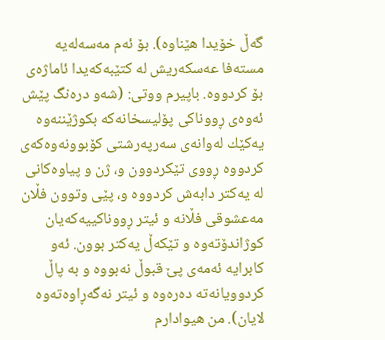گەڵ خۆیدا ھێناوە). بۆ ئەم مەسەلەیە مستەفا عەسكەریش لە كتێبەكەیدا ئاماژەی بۆ كردووە. باپیرم ووتی: (شەو درەنگ پێش ئەوەی ڕووناكی پۆلیسخانەكە بكوژێننەوە یەكێك لەوانەی سەرپەرشتی كۆبوونەوەكەی كردووە ڕووی تێكردوون و، ژن و پیاوەكانی لە یەكتر دابەش كردووە و، پێی وتوون فڵان مەعشوقی فڵانە و ئیتر ڕووناكییەكەیان كوژاندۆتەوە و تێكەڵ یەكتر بوون. ئەو كابرایە ئەمەی پێ قبوڵ نەبووە و بە پاڵ كردوویانەتە دەرەوە و ئیتر نەگەڕاوەتەوە لایان). من ھیوادارم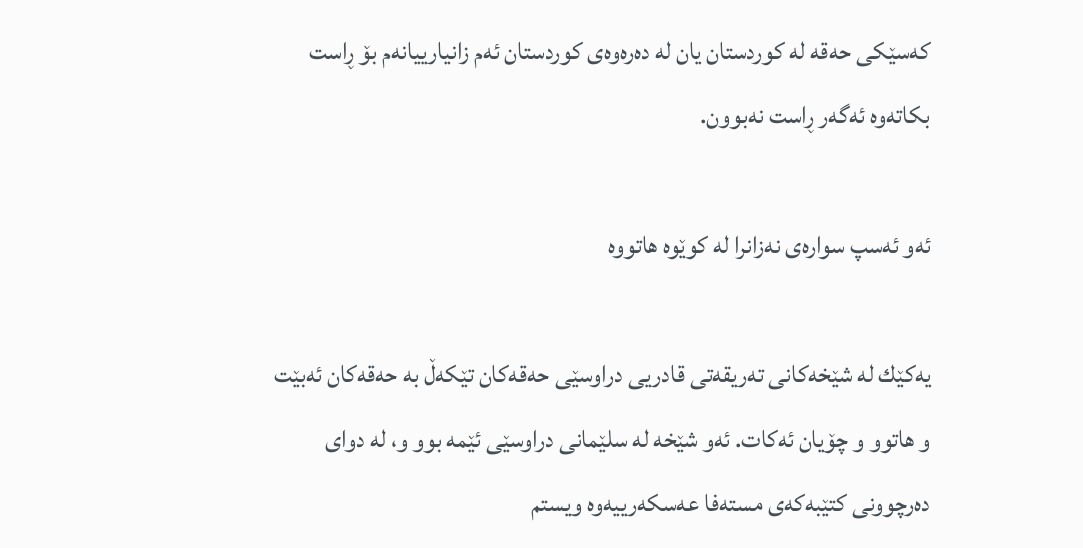كەسێكی حەقە لە كوردستان یان لە دەرەوەی كوردستان ئەم زانیارییانەم بۆ ڕاست بكاتەوە ئەگەر ڕاست نەبوون.

ئەو ئەسپ سوارەی نەزانرا لە كوێوە ھاتووە

یەكێك لە شێخەكانی تەریقەتی قادریی دراوسێی حەقەكان تێكەڵ بە حەقەكان ئەبێت و ھاتوو و چۆیان ئەكات. ئەو شێخە لە سلێمانی دراوسێی ئێمە بوو و، لە دوای دەرچوونی كتێبەكەی مستەفا عەسكەرییەوە ویستم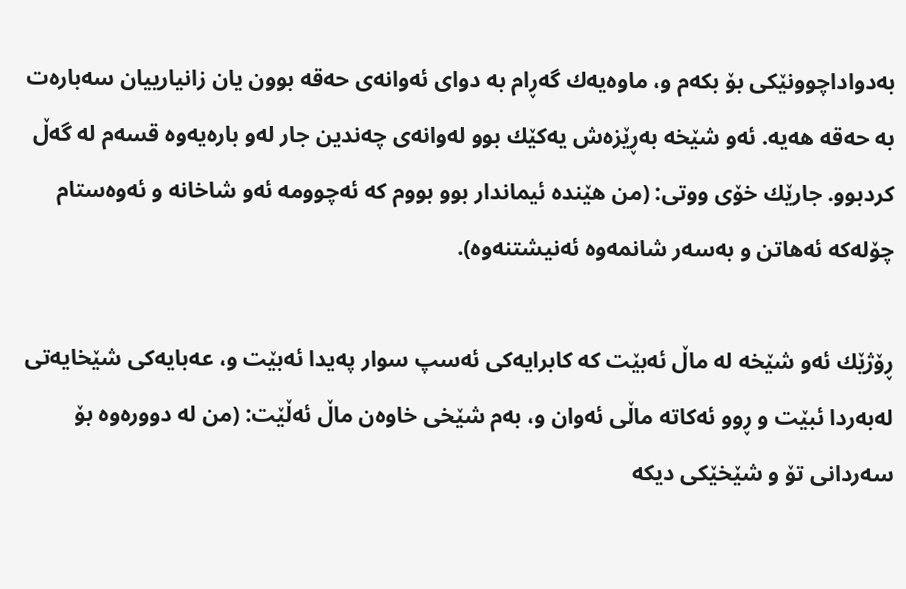بەدواداچوونێكی بۆ بكەم و، ماوەیەك گەڕام بە دوای ئەوانەی حەقە بوون یان زانیارییان سەبارەت بە حەقە ھەیە. ئەو شێخە بەڕێزەش یەكێك بوو لەوانەی چەندین جار لەو بارەیەوە قسەم لە گەڵ كردبوو. جارێك خۆی ووتی: (من ھێندە ئیماندار بوو بووم كە ئەچوومە ئەو شاخانە و ئەوەستام چۆلەكە ئەھاتن و بەسەر شانمەوە ئەنیشتنەوە).

ڕۆژێك ئەو شێخە لە ماڵ ئەبێت كە كابرایەكی ئەسپ سوار پەیدا ئەبێت و، عەبایەكی شێخایەتی لەبەردا ئبێت و ڕوو ئەكاتە ماڵی ئەوان و، بەم شێخی خاوەن ماڵ ئەڵێت: (من لە دوورەوە بۆ سەردانی تۆ و شێخێكی دیكە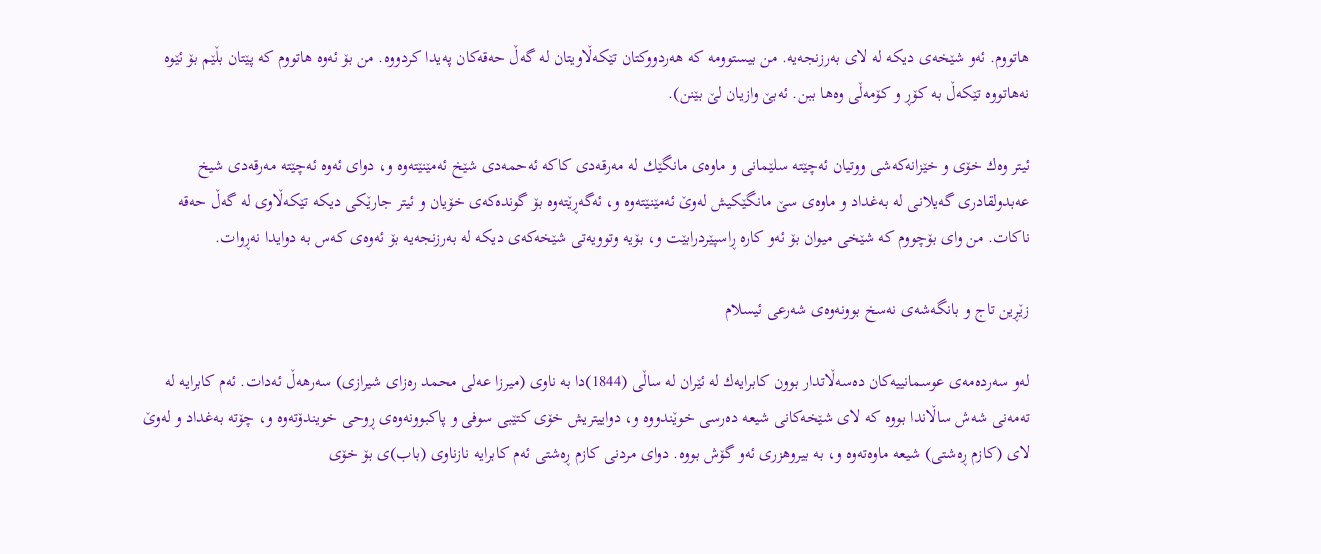ھاتووم. ئەو شێخەی دیكە لە لای بەرزنجەیە. من بیستوومە كە ھەردووكتان تێكەڵاویتان لە گەڵ حەقەكان پەیدا كردووە. من بۆ ئەوە ھاتووم كە پێتان بڵێم بۆ ئێوە نەھاتووە تێكەڵ بە كۆڕ و كۆمەڵی وەھا ببن. ئەبێ وازیان لێ بێنن).

ئیتر وەك خۆی و خێزانەكەشی ووتیان ئەچێتە سلێمانی و ماوەی مانگێك لە مەرقەدی كاكە ئەحمەدی شێخ ئەمێنێتەوە و، دوای ئەوە ئەچێتە مەرقەدی شیخ عەبدولقادری گەیلانی لە بەغداد و ماوەی سێ مانگێكیش لەوێ ئەمێنێتەوە و، ئەگەڕێتەوە بۆ گوندەكەی خۆیان و ئیتر جارێكی دیكە تێكەڵاوی لە گەڵ حەقە ناكات. من وای بۆچووم كە شێخی میوان بۆ ئەو كارە ڕاسپێردرابێت و، بۆیە وتوویەتی شێخەكەی دیكە لە بەرزنجەیە بۆ ئەوەی كەس بە دوایدا نەڕوات.

زێڕین تاج و بانگەشەی نەسخ بوونەوەی شەرعی ئیسلام

لەو سەردەمەی عوسمانییەكان دەسەڵاتدار بوون كابرایەك لە ئێران لە ساڵی (1844)دا بە ناوی (میرزا عەلی محمد رەزای شیرازی) سەرھەڵ ئەدات. ئەم كابرایە لە تەمەنی شەش ساڵاندا بووە كە لای شێخەكانی شیعە دەرسی خوێندووە و، دواییتریش خۆی كتێبی سوفی و پاكبوونەوەی ڕوحی خویندۆتەوە و، چۆتە بەغداد و لەوێ لای (كازم ڕەشتی) شیعە ماوەتەوە و، بە بیروھزری ئەو گۆش بووە. دوای مردنی كازم ڕەشتی ئەم كابرایە نازناوی (باب)ی بۆ خۆی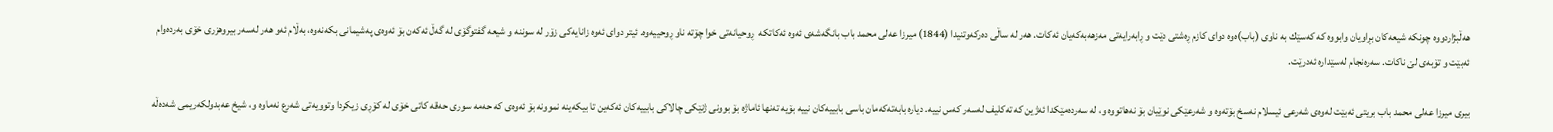ھەڵبژاردووە چونكە شیعەكان بڕاویان وابووە كە كەسێك بە ناوی (باب)ەوە دوای كازم ڕەشتی دێت و ڕابەرایەتی مەزھەبەكەیان ئەكات. ھەر لە ساڵی دەركەوتنیدا (1844) میرزا عەلی محمد باب بانگەشەی ئەوە ئەكاتكە  ڕوحیانەتی خوا چۆتە ناو ڕوحییەوە. ئیتر دوای ئەوە زانایەكی زۆر لە سوننە و شیعە گفتوگۆی لە گەڵ ئەكەن بۆ ئەوەی پەشیمانی بكەنەوە، بەڵام ئەو ھەر لەسەر بیروھزری خۆی بەردەوام ئەبێت و تۆبەی لێ ناكات. سەرەنجام لەسێدارە ئەدرێت.

بیری میرزا عەلی محمد باب بریتی ئەبێت لەوەی شەرعی ئیسلام نەسخ بۆتەوە و شەرعێكی نوێیان بۆ نەھاتووە و، لە سەردەمێكدا ئەژین كە تەكلیف لەسەر كەس نییە. دیارە بابەتەكەمان باسی بابییەكان نییە بۆیە تەنھا ئاماژە بۆ بوونی ژنێكی چالاكی بابییەكان ئەكەین تا بیكەینە نموونە بۆ ئەوەی كە حەمە سوری حەقە كاتی خۆی لە كۆڕی زیكردا وتوویەتی شەرع نەماوە و، شیخ عەبدولكەریمی شەدەڵە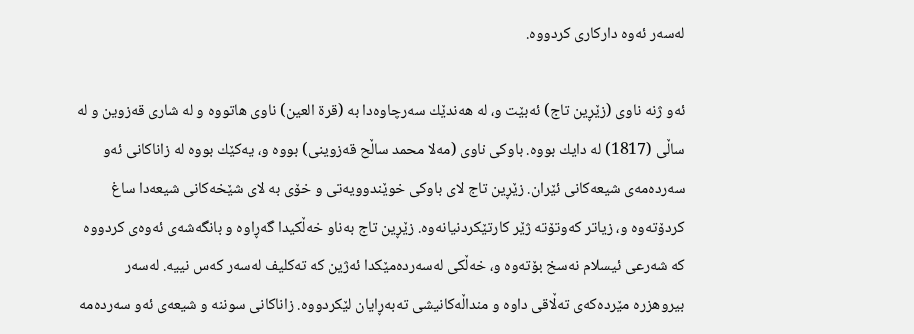لەسەر ئەوە داركاری كردووە.

ئەو ژنە ناوی (زێڕین تاج) ئەبێت و، لە ھەندێك سەرچاوەدا بە (قرة العين) ناوی ھاتووە و لە شاری قەزوین و لە ساڵی (1817) لە دایك بووە. باوكی ناوی (مەلا محمد ساڵح قەزوینی) بووە و، یەكێك بووە لە زاناكانی ئەو سەردەمەی شیعەكانی ئێران. زێڕین تاج لای باوكی خوێندوویەتی و خۆی بە لای شێخەكانی شیعەدا ساغ كردۆتەوە و، زیاتر كەوتۆتە ژێر كارتێكردنیانەوە. زێڕین تاج بەناو خەڵكیدا گەڕاوە و بانگەشەی ئەوەی كردووە كە شەرعی ئیسلام نەسخ بۆتەوە و، خەڵكی لەسەردەمێكدا ئەژین كە تەكلیف لەسەر كەس نییە. لەسەر بیروھزرە مێردەكەی تەڵاقی داوە و منداڵەكانیشی تەبەڕایان لێكردووە. زاناكانی سوننە و شیعەی ئەو سەردەمە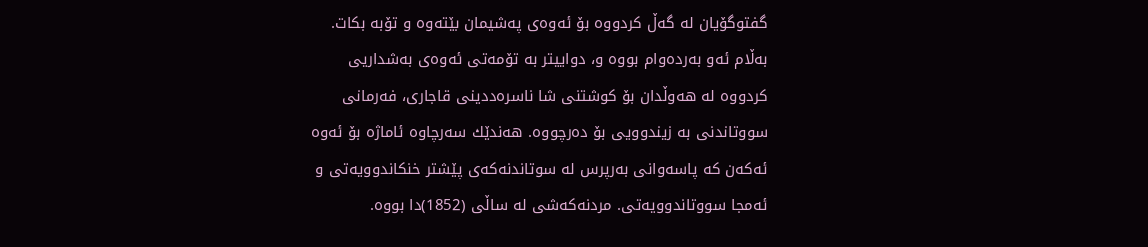گفتوگۆیان لە گەڵ كردووە بۆ ئەوەی پەشیمان بێتەوە و تۆبە بكات. بەڵام ئەو بەردەوام بووە و، دواییتر بە تۆمەتی ئەوەی بەشداریی كردووە لە ھەوڵدان بۆ كوشتنی شا ناسرەددینی قاجاری، فەرمانی سووتاندنی بە زیندوویی بۆ دەرچووە. ھەندێك سەرچاوە ئاماژە بۆ ئەوە ئەكەن كە پاسەوانی بەرپرس لە سوتاندنەكەی پێشتر خنكاندوویەتی و ئەمجا سووتاندوویەتی. مردنەكەشی لە ساڵی (1852)دا بووە.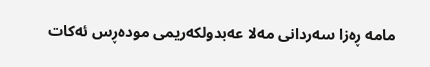مامە ڕەزا سەردانی مەلا عەبدولكەریمی مودەڕس ئەكات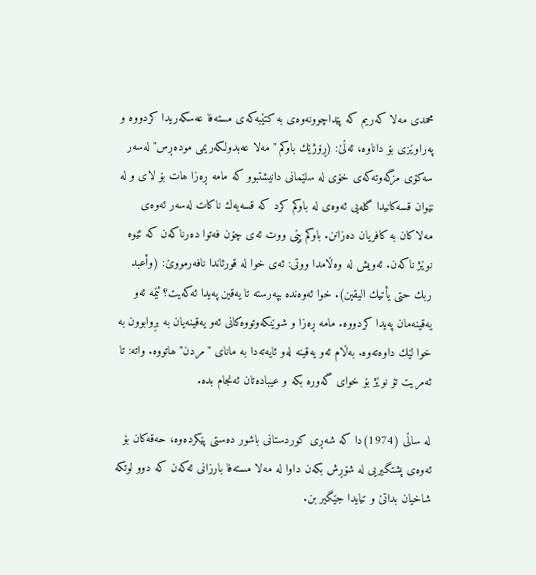محمدی مەلا كەریم كە پێداچوونەوەی بە كتێبەكەی مستەفا عەسكەریدا كردووە و پەراوێزی بۆ داناوە، ئەڵێ: (ڕۆژێك باوكم "مەلا عەبدولكەریمی مودەڕس" لەسەر سەكۆی مزگەوتەكەی خۆی لە سلێمانی دانیشتبوو كە مامە ڕەزا ھات بۆ لای و لە نێوان قسەكانیدا گلەیی ئەوەی لە باوكم كرد كە قسەیەك ناكات لەسەر ئەوەی مەلاكان بە كافریان دەزانن. باوكم پێی ووت ئەی چۆن فەتوا دەرناكەن كە ئێوە نوێژ ناكەن. ئەویش لە وەڵامدا ووتی: ئەی خوا لە قورئاندا نافەرمووێ: (وأعبد ربك حتى يأتيك اليقين). خوا ئەوەندە بپەرستە تا یەقین پەیدا ئەكەیت؟ ئێمە ئەو یەقینەمان پەیدا كردووە. مامە ڕەزا و شوێنكەوتووەكانی ئەو یەقینەیان بە بڕوابوون بە خوا لێك داوەتەوە. بەڵام ئەو یەقینە لەو ئایەتەدا بە مانای "مردن" ھاتووە. واتە: تا ئەمریت تۆ نوێژ بۆ خوای گەورە بكە و عیبادەتان ئەنجام بدە.

لە ساڵی (1974)دا كە شەڕی كوردستانی باشور دەستی پێكردەوە، حەقەكان بۆ ئەوەی پشتگیریی لە شۆڕش بكەن داوا لە مەلا مستەفا بارزانی ئەكەن كە دوو لوتكە شاخیان بداتێ و تیایدا جێگیر بن.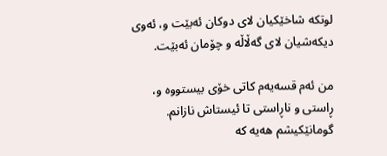لوتكە شاخێكیان لای دوكان ئەبێت و، ئەوی دیكەشیان لای گەڵاڵە و چۆمان ئەبێت.

من ئەم قسەیەم كاتی خۆی بیستووە و، ڕاستی و ناڕاستی تا ئیستاش نازانم. گومانێكیشم ھەیە كە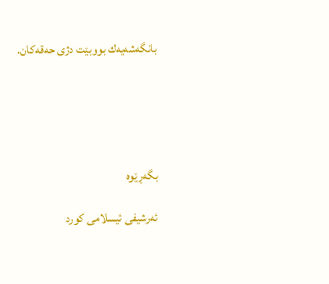بانگەشەیەك بووبێت دژی حەقەكان.





بگه‌ڕێوه‌

ئەرشیفی ئیسلامی كورد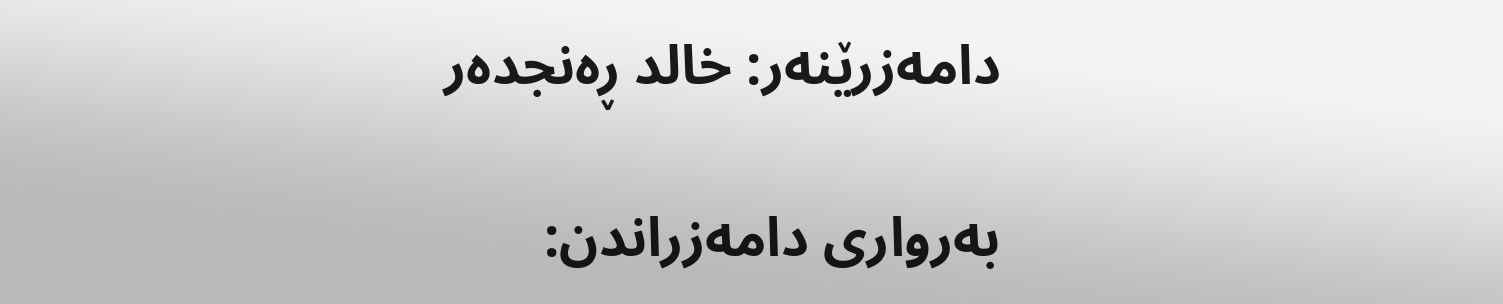دامه‌زرێنه‌ر: خالد ڕه‌نجده‌ر

به‌رواری دامه‌زراندن: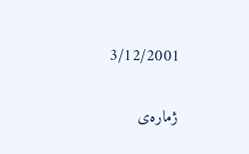3/12/2001

ژماره‌ی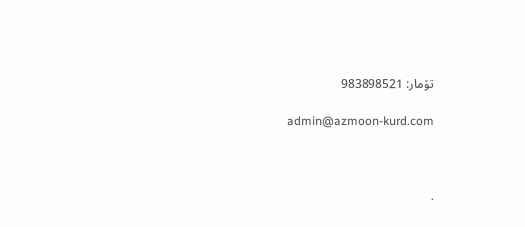تۆمار: 983898521

admin@azmoon-kurd.com



.